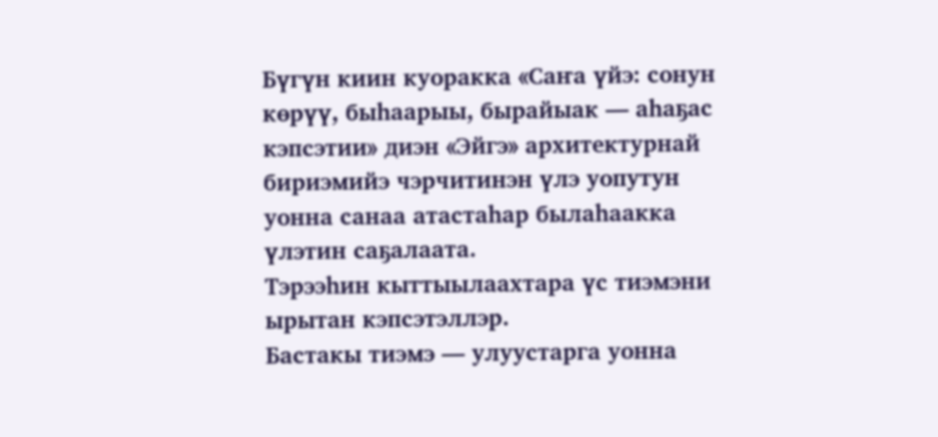Бүгүн киин куоракка «Саҥа үйэ: сонун көрүү, быһаарыы, бырайыак — аһаҕас кэпсэтии» диэн «Эйгэ» архитектурнай бириэмийэ чэрчитинэн үлэ уопутун уонна санаа атастаһар былаһаакка үлэтин саҕалаата.
Тэрээһин кыттыылаахтара үс тиэмэни ырытан кэпсэтэллэр.
Бастакы тиэмэ — улуустарга уонна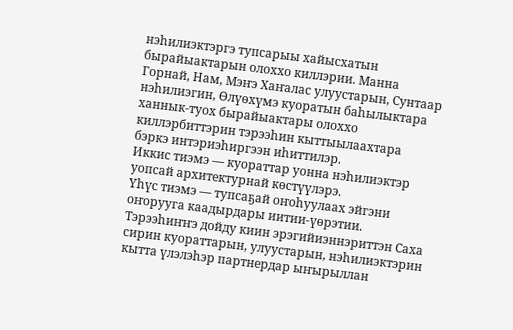нэһилиэктэргэ тупсарыы хайысхатын бырайыактарын олоххо киллэрии. Манна Горнай, Нам, Мэҥэ Хаҥалас улуустарын, Сунтаар нэһилиэгин, Өлүөхүмэ куоратын баһылыктара ханнык-туох бырайыактары олоххо киллэрбиттэрин тэрээһин кыттыылаахтара бэркэ интэриэһиргээн иһиттилэр.
Иккис тиэмэ — куораттар уонна нэһилиэктэр уопсай архитектурнай көстүүлэрэ.
Үһүс тиэмэ — тупсаҕай оҥоһуулаах эйгэни оҥорууга каадырдары иитии-үөрэтии.
Тэрээһиҥҥэ дойду киин эрэгийиэннэриттэн Саха сирин куораттарын, улуустарын, нэһилиэктэрин кытта үлэлэһэр партнердар ыҥырыллан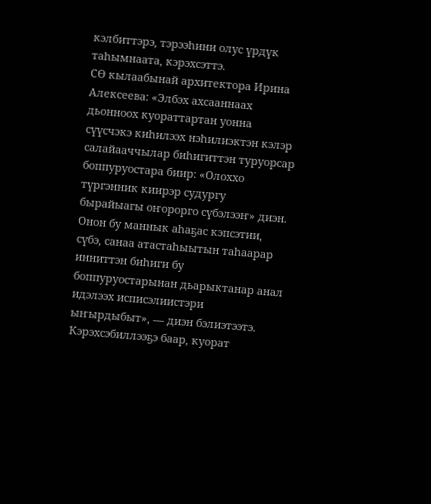кэлбиттэрэ, тэрээһини олус үрдүк таһымнаата, кэрэхсэттэ.
СӨ кылаабынай архитектора Ирина Алексеева: «Элбэх ахсааннаах дьонноох куораттартан уонна сүүсчэкэ киһилээх нэһилиэктэн кэлэр салайааччылар биһигиттэн туруорсар боппуруостара биир: «Олоххо түргэнник киирэр судургу бырайыагы оҥорорго сүбэлээҥ» диэн. Онон бу маннык аһаҕас кэпсэтии, сүбэ, санаа атастаһыытын таһаарар инниттэн биһиги бу боппуруостарынан дьарыктанар анал идэлээх исписэлиистэри ыҥырдыбыт», — диэн бэлиэтээтэ.
Кэрэхсэбиллээҕэ баар, куорат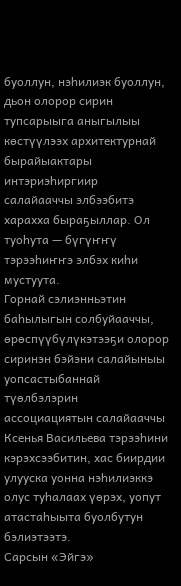буоллун, нэһилиэк буоллун, дьон олорор сирин тупсарыыга аныгылыы көстүүлээх архитектурнай бырайыактары интэриэһиргиир салайааччы элбээбитэ харахха быраҕыллар. Ол туоһута — бүгүҥҥү тэрээһиҥҥэ элбэх киһи мустуута.
Горнай сэлиэнньэтин баһылыгын солбуйааччы, өрөспүүбүлүкэтээҕи олорор сиринэн бэйэни салайыныы уопсастыбаннай түөлбэлэрин ассоциациятын салайааччы Ксенья Васильева тэрээһини кэрэхсээбитин, хас биирдии улууска уонна нэһилиэккэ олус туһалаах үөрэх, уопут атастаһыыта буолбутун бэлиэтээтэ.
Сарсын «Эйгэ»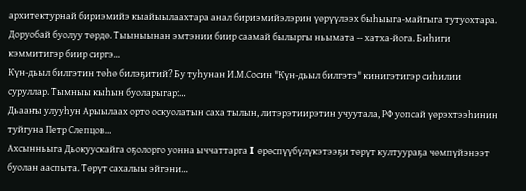архитектурнай бириэмийэ кыайыылаахтара анал бириэмийэлэрин үөрүүлээх быһыыга-майгыга тутуохтара.
Доруобай буолуу төрдө. Тыыныынан эмтэнии биир саамай былыргы ньымата -- хатха-йога. Биһиги кэммитигэр биир сиргэ…
Күн-дьыл билгэтин төһө билэҕитий? Бу туһунан И.М.Сосин "Күн-дьыл билгэтэ" кинигэтигэр сиһилии суруллар. Тымныы кыһын буоларыгар:…
Дьааҥы улууһун Арыылаах орто оскуолатын саха тылын, литэрэтиирэтин учуутала, РФ уопсай үөрэхтээһинин туйгуна Петр Слепцов…
Ахсынньыга Дьокуускайга оҕолорго уонна ыччаттарга I өрөспүүбүлүкэтээҕи төрүт култуураҕа чөмпүйэнээт буолан ааспыта. Төрүт сахалыы эйгэни…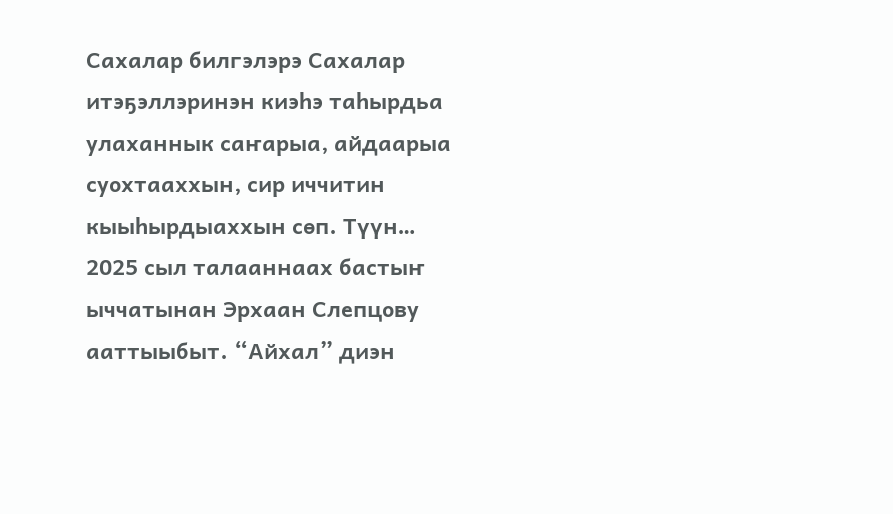Сахалар билгэлэрэ Сахалар итэҕэллэринэн киэһэ таһырдьа улаханнык саҥарыа, айдаарыа суохтааххын, сир иччитин кыыһырдыаххын сөп. Түүн…
2025 сыл талааннаах бастыҥ ыччатынан Эрхаан Слепцову ааттыыбыт. “Айхал” диэн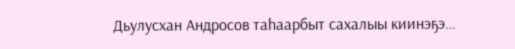Дьулусхан Андросов таһаарбыт сахалыы киинэҕэ…